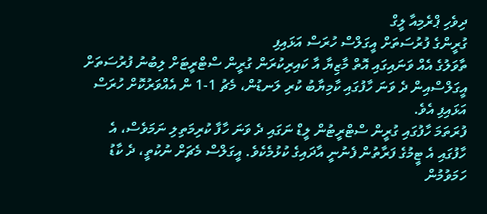ދިވެހި ޕްރެމިއާ ލީގް
ގުރީންގެ ފުރުސަތަށް އީގަލްސް ހުރަސް އަޅައިފި
ތާވަލުގެ އެއް ވަނައިގައި އޮތް މާޒިޔާ އާ ކައިރިކުރަން ގުރީން ސްޓްރީޓަށް ލިބުނު ފުރުސަތަށް އީގަލްސްއިން ދެ ވަނަ ހާފުގައި ކާމިޔާބު ކުރި ލަނޑުން، މެޗު 1-1 ން އެއްވަރުކޮށް ހުރަސް އަޅައިފި އެވެ.
ފުރަތަމަ ހާފުގައި ގުރީން ސްޓްރީޓުން ލީޑް ނަގައި ދެ ވަނަ ހާފާ ކުރިމަތިލި ނަމަވެސް، އެ ހާފުގައި އެ ޓީމުގެ ފަރާތުން ފެނުނީ އާދައިގެ ކުޅުމެކެވެ. އީގަލްސް މެޗަށް ނުކުތީ، ދެ ކާޑު ހަމަވުމުން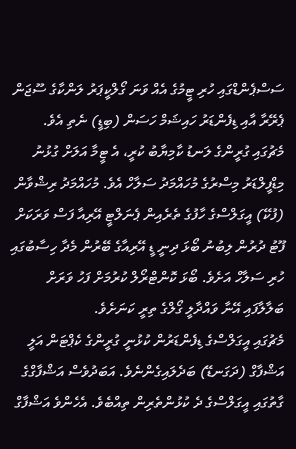ސަސްޕެންޑްގައި ހުރި ޓީމުގެ އެއް ވަނަ ގޯލްކީޕަރު ލަންކާގެ ސޫޖަން ޕެރޭރާ އާއި ޑިފެންޑަރު ހައިޝަމް ހަސަން (ބިޑީ) ނެތި އެވެ.
މެޗުގައި ގުރީންގެ ލަނޑު ކާމިޔާބު ކުރީ، އެ ޓީމާ އަލަށް ގުޅުނު މިޑްފީލްޑަރު މިސްރުގެ މުހައްމަދު ސަލާހް އެވެ. މުހައްމަދު ރިޝްވާން (ފުކޭ) އީގަލްސްގެ ހާފުގެ ތެރެއިން ޕެނަލްޓީ އޭރިއާ ފަސް ވަރަކަށް ފޫޓު ދުރުން ލިބުނު ބޯޅަ ދިނީ ޑީ އޭރިއާގެ ބޭރުން މެދާ ހިސާބުގައި ހުރި ސަލާހް އަށެވެ. ބޯޅަ ކޮންޓްރޯލް ކުރުމަށް ފަހު ވަރަށް ބަލާލާފައި އޭނާ ވައްދާލީ ގޯލްގެ ތިރީ ކަނަށެވެ.
މެޗުގައި އީގަލްސްގެ ޑިފެންޑަރުން ކުޅުނީ ގުރީންގެ ކެޕްޓަން އަލީ އަޝްފާގް (ދަގަނޑޭ) ބަދެލައިގެންނެވެ. އަބަދުވެސް އަޝްފާގްގެ ގާތުގައި އީގަލްސްގެ ދެ ކުޅުންތެރިން ތިއްބެވެ. އެހެންވެ އަޝްފާގް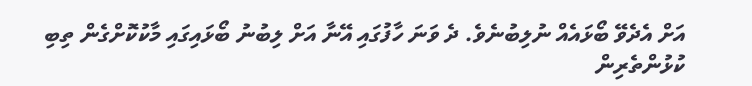އަށް އެދެވޭ ބޯޅައެއް ނުލިބުނެވެ. ދެ ވަނަ ހާފުގައި އޭނާ އަށް ލިބުނު ބޯޅައިގައި މާކުކޮށްގެން ތިބި ކުޅުންތެރިން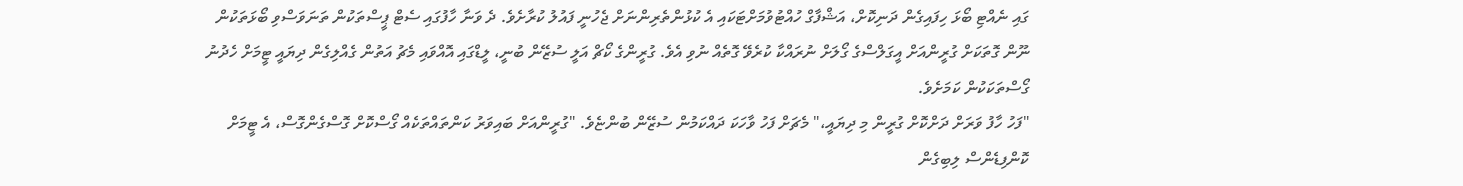ގައި ނެއްޓި ބޯޅަ ހިފައިގެން ދަނިކޮށް، އަޝްފާގް ހުއްޓުވުމަށްޓަކައި އެ ކުޅުންތެރިންނަށް ޖެހުނީ ފައުލު ކުރާށެވެ. ދެ ވަނާ ހާފުގައި ސެޓް ޕީސްތަކުން ތަނަވަސްވި ބޯޅަތަކުން ނޫން ގޮތަކަށް ގުރީންއަށް އީގަލްސްގެ ގޯލަށް ނުރައްކާ ކުރެވޭ ގޮތެއް ނުވި އެވެ. ގުރީންގެ ކޯޗް އަލީ ސުޒޭން ބުނީ، ލީޑްގައި އޮއްވައި މެޗު އަތުން ގެއްލިގެން ދިޔައީ ޓީމަށް ހެދުނު ގޯސްތަކަކުން ކަމަށެވެ.
"ފަހު ހާފު ވަރަށް ދަށްކޮށް ގުރީން މި ދިޔައީ،" މެޗަށް ފަހު ވާހަކަ ދައްކަމުން ސުޒޭން ބުންޏެވެ. "ގުރީންއަށް ބައިވަރު ކަންތައްތަކެއް ގޯސްކޮށް ގޮސްގެންގޮސް، އެ ޓީމަށް ކޮންފިޑެންސް ލިބިގެން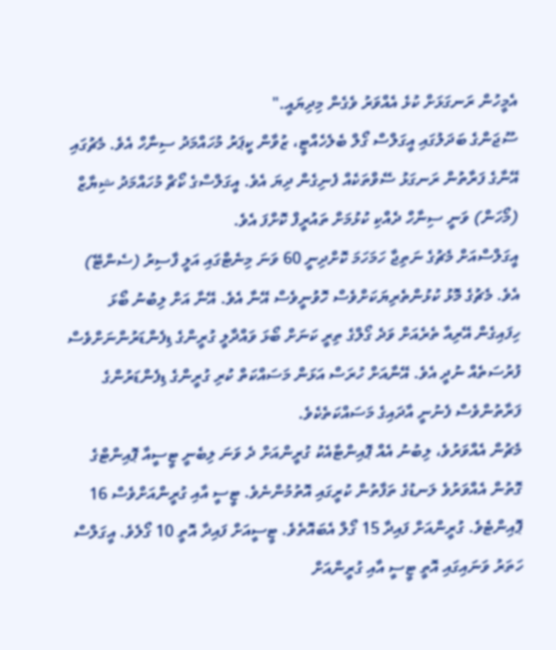އެމީހުން ރަނގަޅަށް ކުޅެ އެއްވަރު ވެގެން މިދިޔައީ."
ސޫޖަންގެ ބަދަލުގައި އީގަލްސް ގޯލް ބެލެހެއްޓީ، ޒުވާން ކީޕަރު މުހައްމަދު ސިނާހް އެވެ. މެޗުގައި އޭނާގެ ފަރާތުން ރަނގަޅު ސޭވްތަކެއް ފެނިގެން ދިޔަ އެވެ. އީގަލްސްގެ ކޯޗް މުހައްމަދު ޝިޔާޒް (މޯހަން) ވަނީ ސިނާހް ދެއްކި ކުޅުމަށް ތައުރީފް ކޮށްފަ އެވެ.
އީގަލްސްއަށް މެޗުގެ ނަތިޖާ ހަމަހަމަ ކޮށްދިނީ 60 ވަނަ މިނެޓްގައި އަލީ ފާސިރު (ސެންޓޭ) އެވެ. މެޗުގެ މޮޅު ކުޅުންތެރިޔަކަށްވެސް ހޮވުނީވެސް އޭނާ އެވެ. އޭނާ އަށް ލިބުނު ބޯޅަ ހިފައިގެން އޭރިއާ ތެރެއަށް ވަދެ ގޯލްގެ ތިރީ ކަނަށް ބޯޅަ ވައްދާލީ ގުރީންގެ ޑިފެންޑަރުންނަށްވެސް ފުރުސަތެއް ނުދީ އެވެ. އޭނާއަށް ހުރަސް އަޅަން މަސައްކަތް ކުރި ގުރީންގެ ޑިފެންޑަރުންގެ ފަރާތުންވެސް ފެނުނީ އާދައިގެ މަސައްކަތެކެވެ.
މެޗުން އެއްވަރުވެ، ލިބުނު އެއް ޕޮއިންޓާއެކު ގުރީންއަށް ދެ ވަނަ ލިބެނީ ޓީސީއާ ޕޮއިންޓްގެ ގޮތުން އެއްވަރުވެ ލަނޑުގެ ތަފާތުން ކުރީގައި އޮތުމުންނެވެ. ޓީސީ އާއި ގުރީންއަށްވެސް 16 ޕޮއިންޓެވެ. ގުރީންއަށް ފައިދާ 15 ގޯލް އެބައޮތެވެ. ޓީސީއަށް ފައިދާ އޮތީ 10 ގޯލެވެ. އީގަލްސް ހަތަރު ވަނައިގައި އޮތީ ޓީސީ އާއި ގުރީންއަށް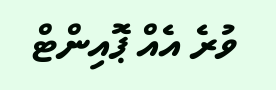ވުރެ އެއް ޕޮއިންޓް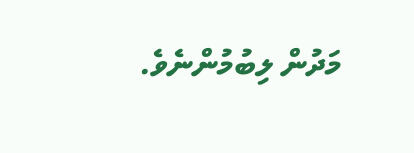މަދުން ލިބުމުންނެވެ.